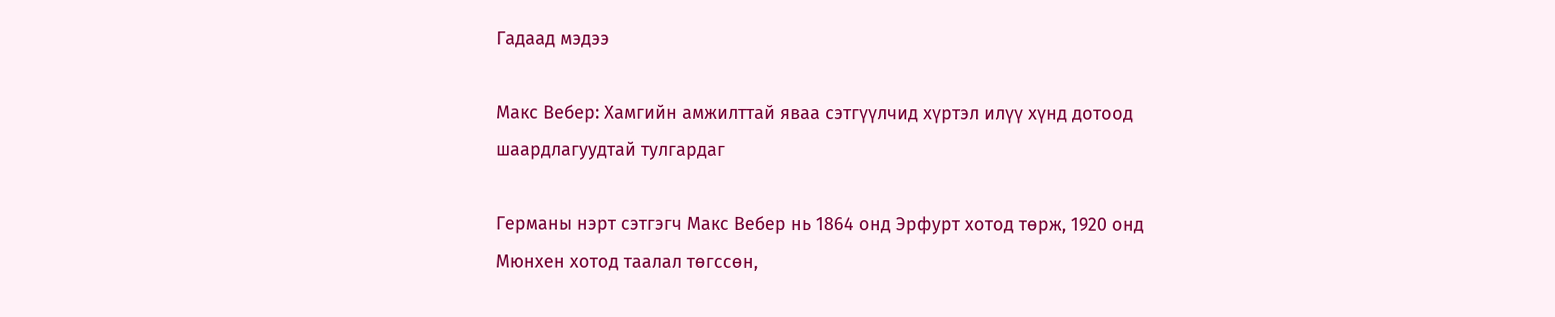Гадаад мэдээ

Макс Вебер: Хамгийн амжилттай яваа сэтгүүлчид хүртэл илүү хүнд дотоод шаардлагуудтай тулгардаг

Германы нэрт сэтгэгч Макс Вебер нь 1864 онд Эрфурт хотод төрж, 1920 онд Мюнхен хотод таалал төгссөн,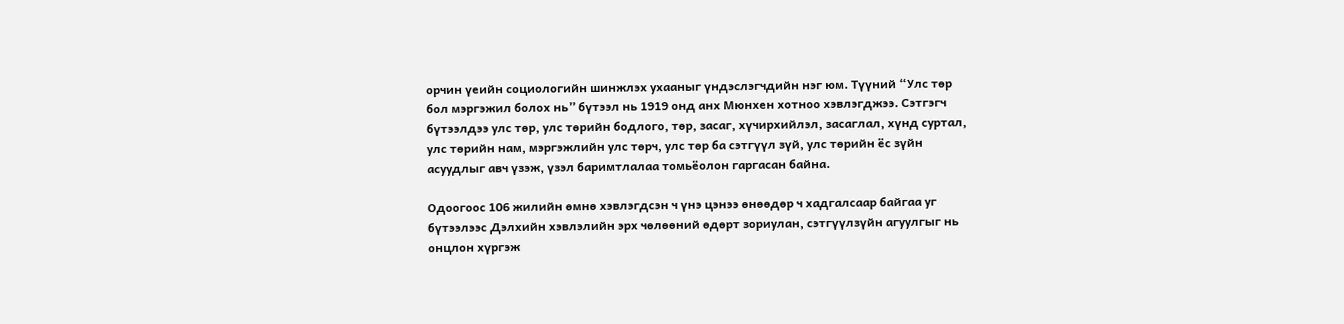орчин үеийн социологийн шинжлэх ухааныг үндэслэгчдийн нэг юм. Түүний “Улс төр бол мэргэжил болох нь” бүтээл нь 1919 онд анх Мюнхен хотноо хэвлэгджээ. Сэтгэгч бүтээлдээ улс төр, улс төрийн бодлого, төр, засаг, хүчирхийлэл, засаглал, хүнд суртал, улс төрийн нам, мэргэжлийн улс төрч, улс төр ба сэтгүүл зүй, улс төрийн ёс зүйн асуудлыг авч үзэж, үзэл баримтлалаа томьёолон гаргасан байна.

Одоогоос 106 жилийн өмнө хэвлэгдсэн ч үнэ цэнээ өнөөдөр ч хадгалсаар байгаа уг бүтээлээс Дэлхийн хэвлэлийн эрх чөлөөний өдөрт зориулан, сэтгүүлзүйн агуулгыг нь онцлон хүргэж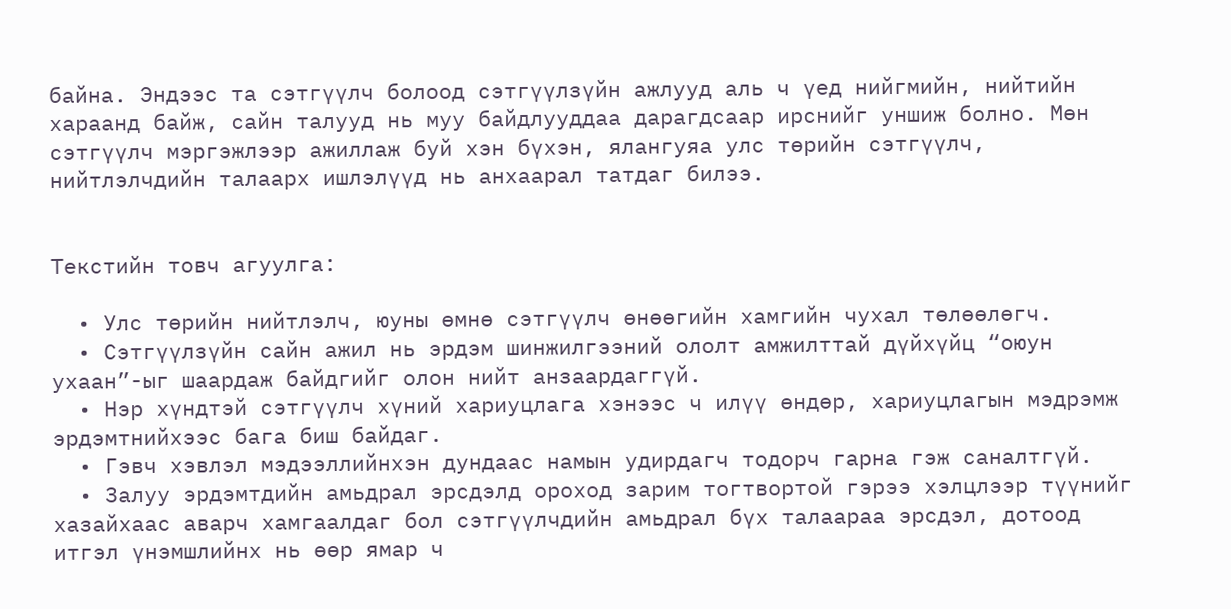байна. Эндээс та сэтгүүлч болоод сэтгүүлзүйн ажлууд аль ч үед нийгмийн, нийтийн хараанд байж, сайн талууд нь муу байдлууддаа дарагдсаар ирснийг уншиж болно. Мөн сэтгүүлч мэргэжлээр ажиллаж буй хэн бүхэн, ялангуяа улс төрийн сэтгүүлч, нийтлэлчдийн талаарх ишлэлүүд нь анхаарал татдаг билээ.


Текстийн товч агуулга:

  • Улс төрийн нийтлэлч, юуны өмнө сэтгүүлч өнөөгийн хамгийн чухал төлөөлөгч.
  • Сэтгүүлзүйн сайн ажил нь эрдэм шинжилгээний ололт амжилттай дүйхүйц “оюун ухаан”-ыг шаардаж байдгийг олон нийт анзаардаггүй.
  • Нэр хүндтэй сэтгүүлч хүний хариуцлага хэнээс ч илүү өндөр, хариуцлагын мэдрэмж эрдэмтнийхээс бага биш байдаг.
  • Гэвч хэвлэл мэдээллийнхэн дундаас намын удирдагч тодорч гарна гэж саналтгүй.
  • Залуу эрдэмтдийн амьдрал эрсдэлд ороход зарим тогтвортой гэрээ хэлцлээр түүнийг хазайхаас аварч хамгаалдаг бол сэтгүүлчдийн амьдрал бүх талаараа эрсдэл, дотоод итгэл үнэмшлийнх нь өөр ямар ч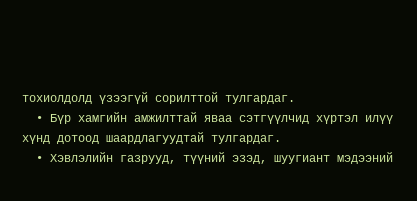тохиолдолд үзээгүй сорилттой тулгардаг.
  • Бүр хамгийн амжилттай яваа сэтгүүлчид хүртэл илүү хүнд дотоод шаардлагуудтай тулгардаг.
  • Хэвлэлийн газрууд, түүний эзэд, шуугиант мэдээний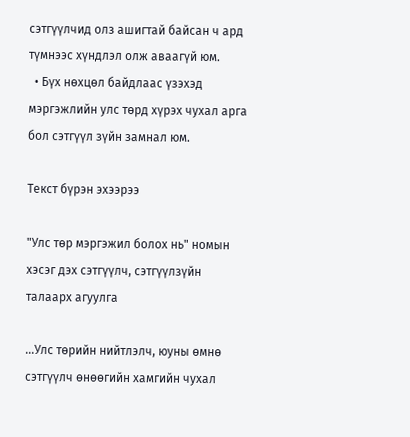сэтгүүлчид олз ашигтай байсан ч ард түмнээс хүндлэл олж аваагүй юм.
  • Бүх нөхцөл байдлаас үзэхэд мэргэжлийн улс төрд хүрэх чухал арга бол сэтгүүл зүйн замнал юм.

Текст бүрэн эхээрээ

"Улс төр мэргэжил болох нь" номын хэсэг дэх сэтгүүлч, сэтгүүлзүйн талаарх агуулга

...Улс төрийн нийтлэлч, юуны өмнө сэтгүүлч өнөөгийн хамгийн чухал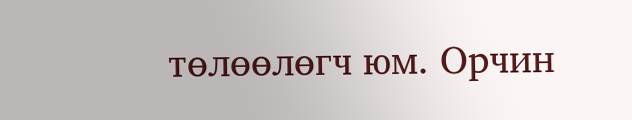төлөөлөгч юм. Орчин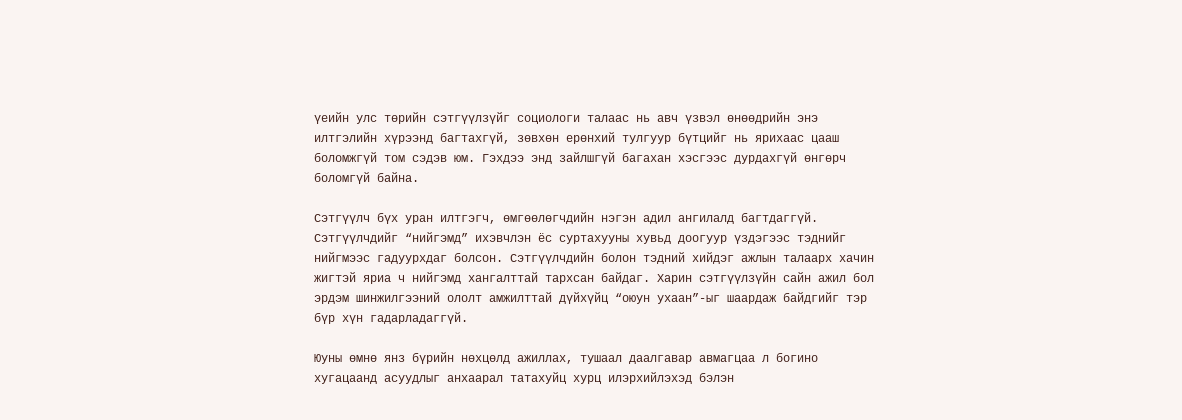үеийн улс төрийн сэтгүүлзүйг социологи талаас нь авч үзвэл өнөөдрийн энэ илтгэлийн хүрээнд багтахгүй, зөвхөн ерөнхий тулгуур бүтцийг нь ярихаас цааш боломжгүй том сэдэв юм. Гэхдээ энд зайлшгүй багахан хэсгээс дурдахгүй өнгөрч боломгүй байна.

Сэтгүүлч бүх уран илтгэгч, өмгөөлөгчдийн нэгэн адил ангилалд багтдаггүй. Сэтгүүлчдийг “нийгэмд” ихэвчлэн ёс суртахууны хувьд доогуур үздэгээс тэднийг нийгмээс гадуурхдаг болсон. Сэтгүүлчдийн болон тэдний хийдэг ажлын талаарх хачин жигтэй яриа ч нийгэмд хангалттай тархсан байдаг. Харин сэтгүүлзүйн сайн ажил бол эрдэм шинжилгээний ололт амжилттай дүйхүйц “оюун ухаан”-ыг шаардаж байдгийг тэр бүр хүн гадарладаггүй.

Юуны өмнө янз бүрийн нөхцөлд ажиллах, тушаал даалгавар авмагцаа л богино хугацаанд асуудлыг анхаарал татахуйц хурц илэрхийлэхэд бэлэн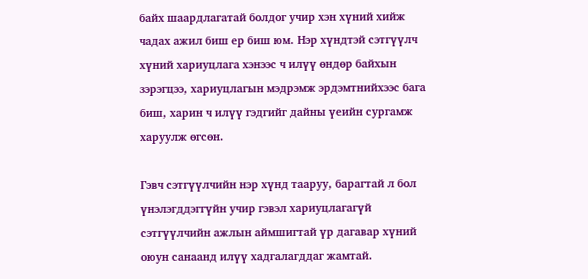байх шаардлагатай болдог учир хэн хүний хийж чадах ажил биш ер биш юм. Нэр хүндтэй сэтгүүлч хүний хариуцлага хэнээс ч илүү өндөр байхын зэрэгцээ, хариуцлагын мэдрэмж эрдэмтнийхээс бага биш, харин ч илүү гэдгийг дайны үеийн сургамж харуулж өгсөн.

Гэвч сэтгүүлчийн нэр хүнд тааруу, барагтай л бол үнэлэгддэггүйн учир гэвэл хариуцлагагүй сэтгүүлчийн ажлын аймшигтай үр дагавар хүний оюун санаанд илүү хадгалагддаг жамтай.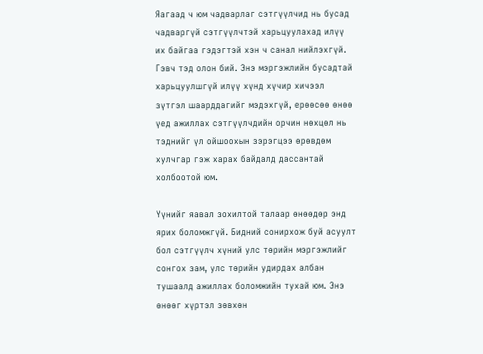Яагаад ч юм чадварлаг сэтгүүлчид нь бусад чадваргүй сэтгүүлчтэй харьцуулахад илүү их байгаа гэдэгтэй хэн ч санал нийлэхгүй. Гэвч тэд олон бий. Энэ мэргэжлийн бусадтай харьцуулшгүй илүү хүнд хүчир хичээл зүтгэл шаарддагийг мэдэхгүй, ерөөсөө өнөө үед ажиллах сэтгүүлчдийн орчин нөхцөл нь тэднийг үл ойшоохын зэрэгцээ өрөвдөм хулчгар гэж харах байдалд дассантай холбоотой юм.

Үүнийг яавал зохилтой талаар өнөөдөр энд ярих боломжгүй. Бидний сонирхож буй асуулт бол сэтгүүлч хүний улс төрийн мэргэжлийг сонгох зам, улс төрийн удирдах албан тушаалд ажиллах боломжийн тухай юм. Энэ өнөөг хүртэл зөвхөн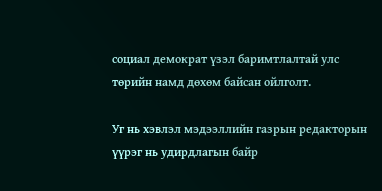социал демократ үзэл баримтлалтай улс төрийн намд дөхөм байсан ойлголт.

Уг нь хэвлэл мэдээллийн газрын редакторын үүрэг нь удирдлагын байр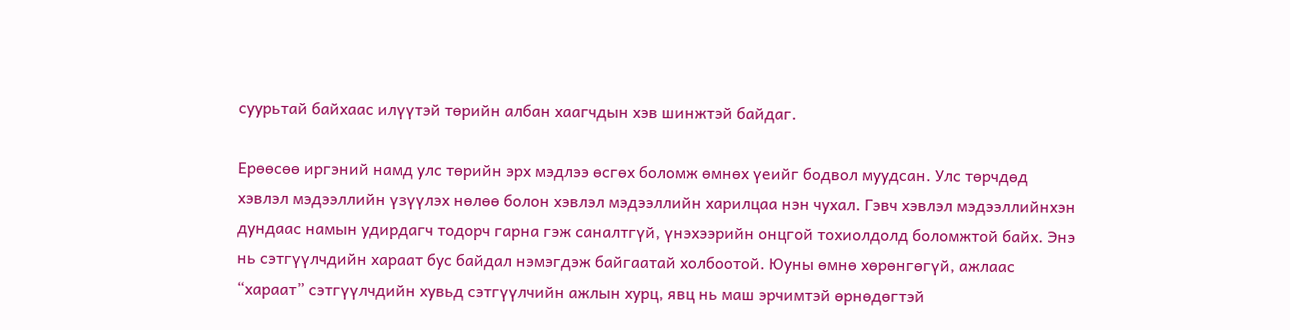суурьтай байхаас илүүтэй төрийн албан хаагчдын хэв шинжтэй байдаг.

Ерөөсөө иргэний намд улс төрийн эрх мэдлээ өсгөх боломж өмнөх үеийг бодвол муудсан. Улс төрчдөд хэвлэл мэдээллийн үзүүлэх нөлөө болон хэвлэл мэдээллийн харилцаа нэн чухал. Гэвч хэвлэл мэдээллийнхэн дундаас намын удирдагч тодорч гарна гэж саналтгүй, үнэхээрийн онцгой тохиолдолд боломжтой байх. Энэ нь сэтгүүлчдийн хараат бус байдал нэмэгдэж байгаатай холбоотой. Юуны өмнө хөрөнгөгүй, ажлаас “хараат” сэтгүүлчдийн хувьд сэтгүүлчийн ажлын хурц, явц нь маш эрчимтэй өрнөдөгтэй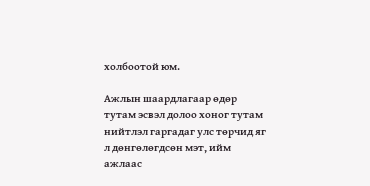холбоотой юм.

Ажлын шаардлагаар өдөр тутам эсвэл долоо хоног тутам нийтлэл гаргадаг улс төрчид яг л дөнгөлөгдсөн мэт, ийм ажлаас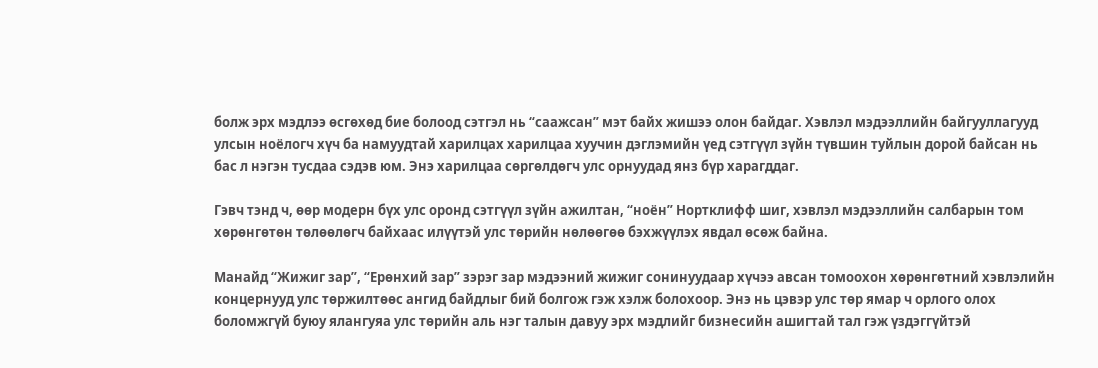болж эрх мэдлээ өсгөхөд бие болоод сэтгэл нь “саажсан” мэт байх жишээ олон байдаг. Хэвлэл мэдээллийн байгууллагууд улсын ноёлогч хүч ба намуудтай харилцах харилцаа хуучин дэглэмийн үед сэтгүүл зүйн түвшин туйлын дорой байсан нь бас л нэгэн тусдаа сэдэв юм. Энэ харилцаа сөргөлдөгч улс орнуудад янз бүр харагддаг.

Гэвч тэнд ч, өөр модерн бүх улс оронд сэтгүүл зүйн ажилтан, “ноён” Нортклифф шиг, хэвлэл мэдээллийн салбарын том хөрөнгөтөн төлөөлөгч байхаас илүүтэй улс төрийн нөлөөгөө бэхжүүлэх явдал өсөж байна.

Манайд “Жижиг зар”, “Ерөнхий зар” зэрэг зар мэдээний жижиг сонинуудаар хүчээ авсан томоохон хөрөнгөтний хэвлэлийн концернууд улс төржилтөөс ангид байдлыг бий болгож гэж хэлж болохоор. Энэ нь цэвэр улс төр ямар ч орлого олох боломжгүй буюу ялангуяа улс төрийн аль нэг талын давуу эрх мэдлийг бизнесийн ашигтай тал гэж үздэггүйтэй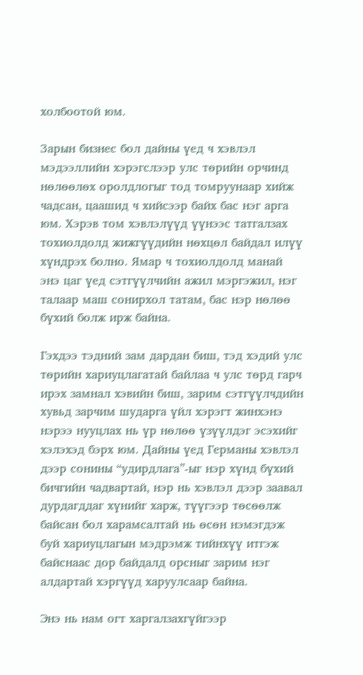холбоотой юм.

Зарын бизнес бол дайны үед ч хэвлэл мэдээллийн хэрэгслээр улс төрийн орчинд нөлөөлөх оролдлогыг тод томруунаар хийж чадсан, цаашид ч хийсээр байх бас нэг арга юм. Хэрэв том хэвлэлүүд үүнээс татгалзах тохиолдолд жижгүүдийн нөхцөл байдал илүү хүндрэх болно. Ямар ч тохиолдолд манай энэ цаг үед сэтгүүлчийн ажил мэргэжил, нэг талаар маш сонирхол татам, бас нэр нөлөө бүхий болж ирж байна.

Гэхдээ тэдний зам дардан биш, тэд хэдий улс төрийн хариуцлагатай байлаа ч улс төрд гарч ирэх замнал хэвийн биш, зарим сэтгүүлчдийн хувьд зарчим шударга үйл хэрэгт жинхэнэ нэрээ нууцлах нь үр нөлөө үзүүлдэг эсэхийг хэлэхэд бэрх юм. Дайны үед Германы хэвлэл дээр сонины “удирдлага”-ыг нэр хүнд бүхий бичгийн чадвартай, нэр нь хэвлэл дээр заавал дурдагддаг хүнийг харж, түүгээр төсөөлж байсан бол харамсалтай нь өсөн нэмэгдэж буй хариуцлагын мэдрэмж тийнхүү итгэж байснаас дор байдалд орсныг зарим нэг алдартай хэргүүд харуулсаар байна.

Энэ нь нам огт харгалзахгүйгээр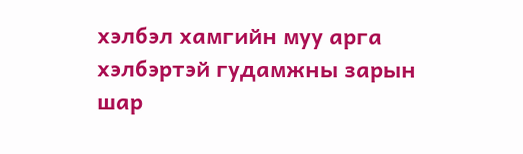хэлбэл хамгийн муу арга хэлбэртэй гудамжны зарын шар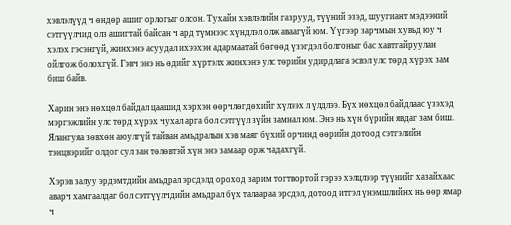хэвлэлүүд ч өндөр ашиг орлогыг олсон. Тухайн хэвлэлийн газрууд, түүний эзэд, шуугиант мэдээний сэтгүүлчид олз ашигтай байсан ч ард түмнээс хүндлэл олж аваагүй юм. Үүгээр зарчмын хувьд юу ч хэлэх гэсэнгүй, жинхэнэ асуудал ихээхэн адармаатай бөгөөд үзэгдэл болгоныг бас хавтгайруулан ойлгож болохгүй. Гэвч энэ нь өдийг хүртэлх жинхэнэ улс төрийн удирдлага эсвэл улс төрд хүрэх зам биш байв.

Харин энэ нөхцөл байдал цаашид хэрхэн өөрчлөгдөхийг хүлээх л үлдлээ. Бүх нөхцөл байдлаас үзэхэд мэргэжлийн улс төрд хүрэх чухал арга бол сэтгүүл зүйн замнал юм. Энэ нь хүн бүрийн явдаг зам биш. Ялангуяа зөвхөн аюулгүй тайван амьдралын хэв маяг бүхий орчинд өөрийн дотоод сэтгэлийн тэнцвэрийг олдог сул зан төлөвтэй хүн энэ замаар орж чадахгүй.

Хэрэв залуу эрдэмтдийн амьдрал эрсдэлд ороход зарим тогтвортой гэрээ хэлцлээр түүнийг хазайхаас аварч хамгаалдаг бол сэтгүүлчдийн амьдрал бүх талаараа эрсдэл, дотоод итгэл үнэмшлийнх нь өөр ямар ч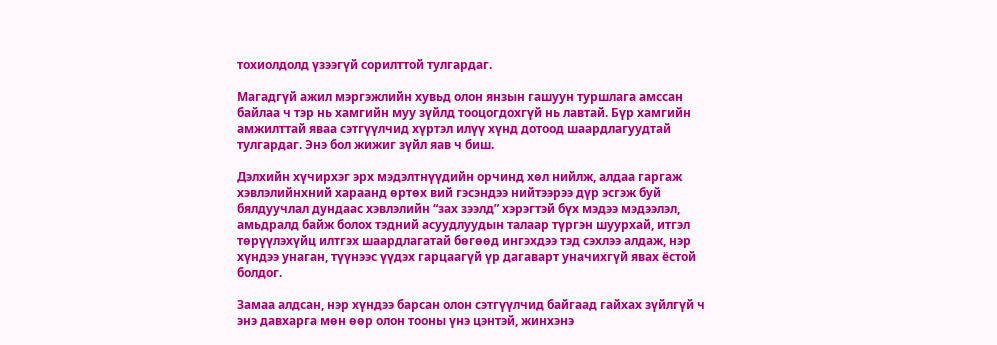тохиолдолд үзээгүй сорилттой тулгардаг.

Магадгүй ажил мэргэжлийн хувьд олон янзын гашуун туршлага амссан байлаа ч тэр нь хамгийн муу зүйлд тооцогдохгүй нь лавтай. Бүр хамгийн амжилттай яваа сэтгүүлчид хүртэл илүү хүнд дотоод шаардлагуудтай тулгардаг. Энэ бол жижиг зүйл яав ч биш.

Дэлхийн хүчирхэг эрх мэдэлтнүүдийн орчинд хөл нийлж, алдаа гаргаж хэвлэлийнхний хараанд өртөх вий гэсэндээ нийтээрээ дүр эсгэж буй бялдуучлал дундаас хэвлэлийн “зах зээлд” хэрэгтэй бүх мэдээ мэдээлэл, амьдралд байж болох тэдний асуудлуудын талаар түргэн шуурхай, итгэл төрүүлэхүйц илтгэх шаардлагатай бөгөөд ингэхдээ тэд сэхлээ алдаж, нэр хүндээ унаган, түүнээс үүдэх гарцаагүй үр дагаварт уначихгүй явах ёстой болдог.

Замаа алдсан, нэр хүндээ барсан олон сэтгүүлчид байгаад гайхах зүйлгүй ч энэ давхарга мөн өөр олон тооны үнэ цэнтэй, жинхэнэ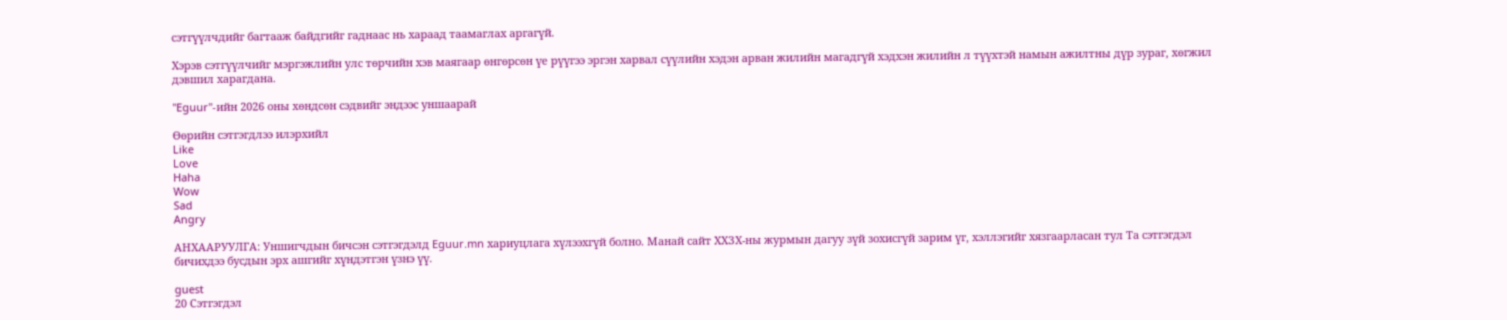сэтгүүлчдийг багтааж байдгийг гаднаас нь хараад таамаглах аргагүй.

Хэрэв сэтгүүлчийг мэргэжлийн улс төрчийн хэв маягаар өнгөрсөн үе рүүгээ эргэн харвал сүүлийн хэдэн арван жилийн магадгүй хэдхэн жилийн л түүхтэй намын ажилтны дүр зураг, хөгжил дэвшил харагдана.

"Eguur"-ийн 2026 оны хөндсөн сэдвийг эндээс уншаарай

Өөрийн сэтгэгдлээ илэрхийл
Like
Love
Haha
Wow
Sad
Angry

АНХААРУУЛГА: Уншигчдын бичсэн сэтгэгдэлд Eguur.mn хариуцлага хүлээхгүй болно. Манай сайт ХХЗХ-ны журмын дагуу зүй зохисгүй зарим үг, хэллэгийг хязгаарласан тул Та сэтгэгдэл бичихдээ бусдын эрх ашгийг хүндэтгэн үзнэ үү.

guest
20 Сэтгэгдэл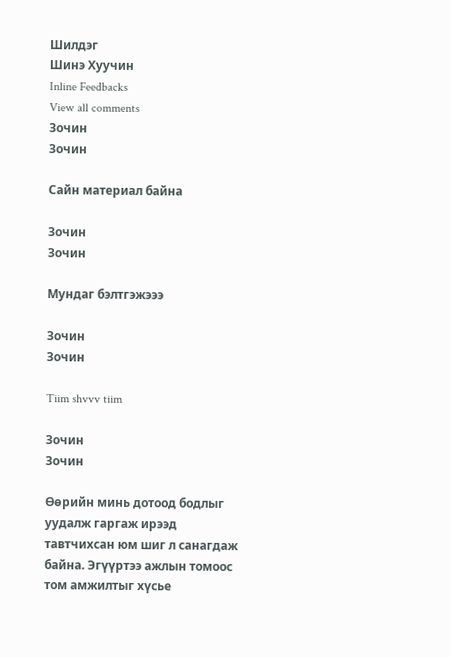Шилдэг
Шинэ Хуучин
Inline Feedbacks
View all comments
Зочин
Зочин

Сайн материал байна

Зочин
Зочин

Мундаг бэлтгэжэээ

Зочин
Зочин

Tiim shvvv tiim

Зочин
Зочин

Өөрийн минь дотоод бодлыг уудалж гаргаж ирээд тавтчихсан юм шиг л санагдаж байна. Эгүүртээ ажлын томоос том амжилтыг хүсье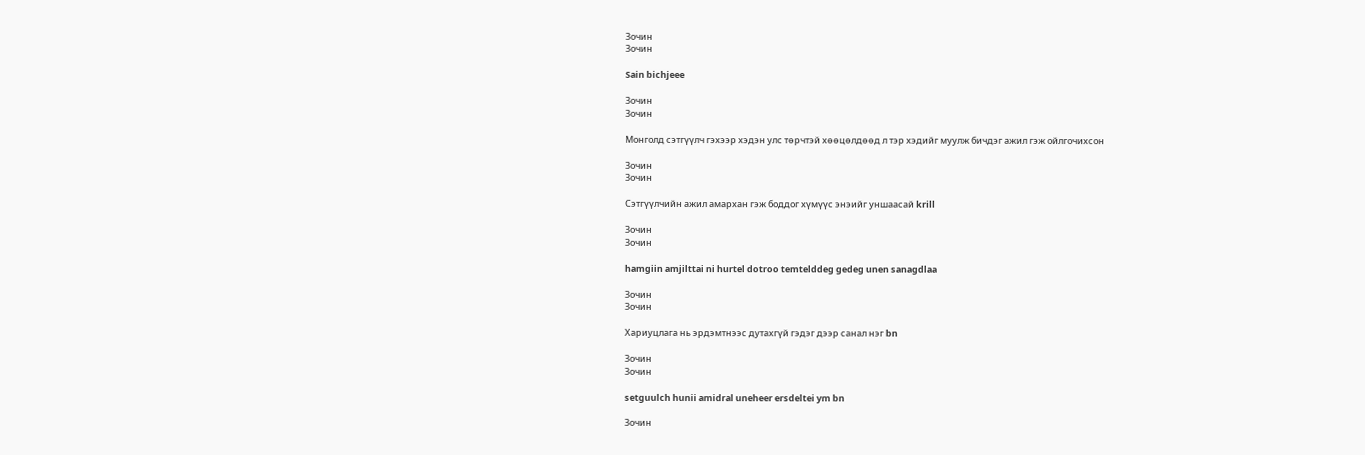Зочин
Зочин

Sain bichjeee

Зочин
Зочин

Монголд сэтгүүлч гэхээр хэдэн улс төрчтэй хөөцөлдөөд л тэр хэдийг муулж бичдэг ажил гэж ойлгочихсон

Зочин
Зочин

Сэтгүүлчийн ажил амархан гэж боддог хүмүүс энэийг уншаасай krill

Зочин
Зочин

hamgiin amjilttai ni hurtel dotroo temtelddeg gedeg unen sanagdlaa

Зочин
Зочин

Хариуцлага нь эрдэмтнээс дутахгүй гэдэг дээр санал нэг bn

Зочин
Зочин

setguulch hunii amidral uneheer ersdeltei ym bn

Зочин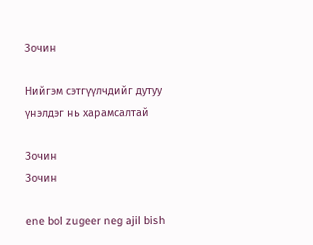Зочин

Нийгэм сэтгүүлчдийг дутуу үнэлдэг нь харамсалтай

Зочин
Зочин

ene bol zugeer neg ajil bish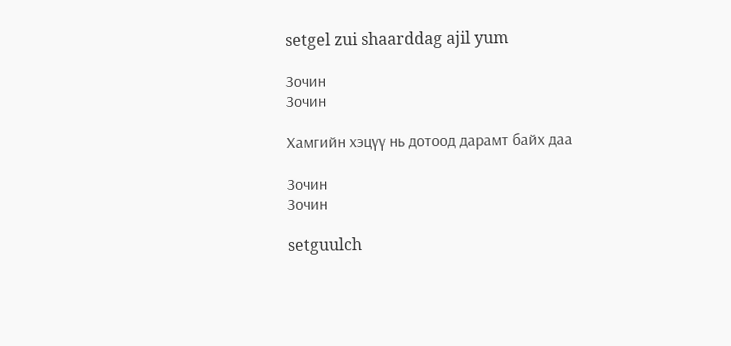setgel zui shaarddag ajil yum

Зочин
Зочин

Хамгийн хэцүү нь дотоод дарамт байх даа

Зочин
Зочин

setguulch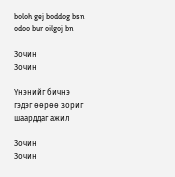boloh gej boddog bsn odoo bur oilgoj bn

Зочин
Зочин

Үнэнийг бичнэ гэдэг өөрөө зориг шаарддаг ажил

Зочин
Зочин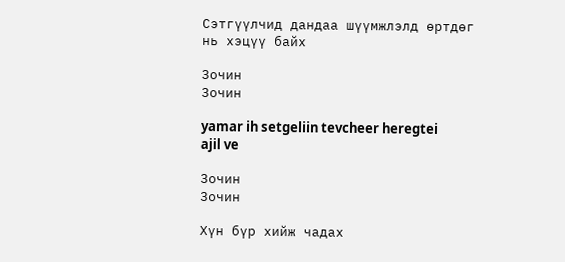Сэтгүүлчид дандаа шүүмжлэлд өртдөг нь хэцүү байх

Зочин
Зочин

yamar ih setgeliin tevcheer heregtei ajil ve

Зочин
Зочин

Хүн бүр хийж чадах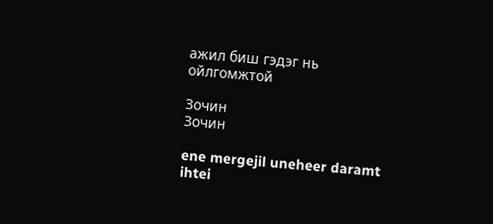ажил биш гэдэг нь ойлгомжтой

Зочин
Зочин

ene mergejil uneheer daramt ihtei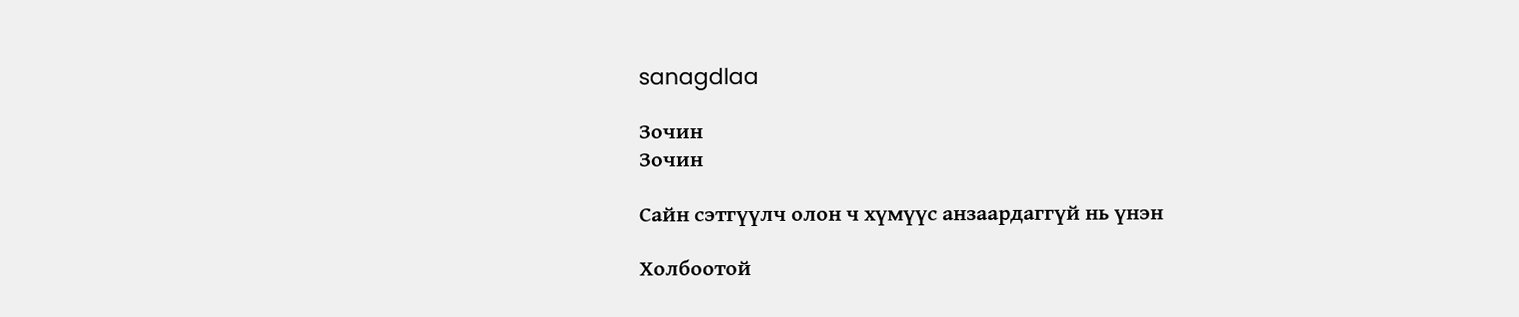sanagdlaa

Зочин
Зочин

Сайн сэтгүүлч олон ч хүмүүс анзаардаггүй нь үнэн

Холбоотой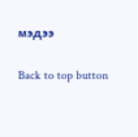мэдээ

Back to top button